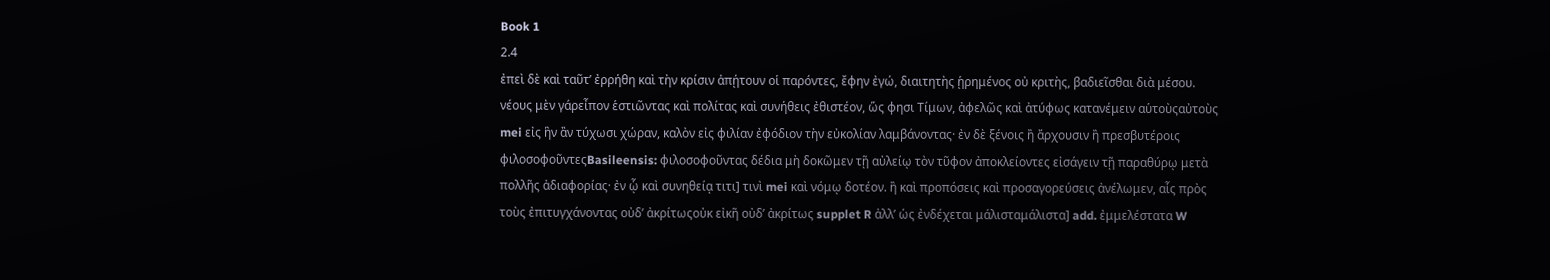Book 1
2.4
ἐπεὶ δὲ καὶ ταῦτʼ ἐρρήθη καὶ τὴν κρίσιν ἀπῄτουν οἱ παρόντες, ἔφην ἐγώ, διαιτητὴς ᾑρημένος οὐ κριτὴς, βαδιεῖσθαι διὰ μέσου. νέους μὲν γάρεἶπον ἑστιῶντας καὶ πολίτας καὶ συνήθεις ἐθιστέον, ὥς φησι Τίμων, ἀφελῶς καὶ ἀτύφως κατανέμειν αὑτοὺςαὐτοὺς mei εἰς ἣν ἂν τύχωσι χώραν, καλὸν εἰς φιλίαν ἐφόδιον τὴν εὐκολίαν λαμβάνοντας· ἐν δὲ ξένοις ἢ ἄρχουσιν ἢ πρεσβυτέροις φιλοσοφοῦντεςBasileensis: φιλοσοφοῦντας δέδια μὴ δοκῶμεν τῇ αὐλείῳ τὸν τῦφον ἀποκλείοντες εἰσάγειν τῇ παραθύρῳ μετὰ πολλῆς ἀδιαφορίας· ἐν ᾧ καὶ συνηθείᾳ τιτι] τινὶ mei καὶ νόμῳ δοτέον. ἢ καὶ προπόσεις καὶ προσαγορεύσεις ἀνέλωμεν, αἷς πρὸς τοὺς ἐπιτυγχάνοντας οὐδʼ ἀκρίτωςοὐκ εἰκῆ οὐδ’ ἀκρίτως supplet R ἀλλʼ ὡς ἐνδέχεται μάλισταμάλιστα] add. ἐμμελέστατα W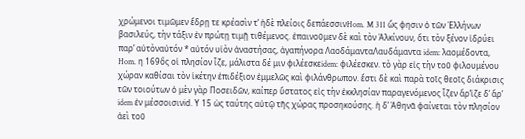χρώμενοι τιμῶμεν ἕδρῃ τε κρέασὶν τʼ ἠδὲ πλείοις δεπάεσσινHom. M 311 ὥς φησιν ὁ τῶν Ἑλλήνων βασιλεύς, τὴν τάξιν ἐν πρώτῃ τιμῇ τιθέμενος. ἐπαινοῦμεν δὲ καὶ τὸν Ἀλκίνουν, ὅτι τὸν ξένον ἱδρύει παρʼ αὑτὸναὐτόν * αὐτόν υἱὸν ἀναστήσας, ἀγαπήνορα ΛαοδάμανταΛαυδάμαντα idem: λαομέδοντα, Hom. η 169ὃς οἱ πλησίον ἷζε, μάλιστα δέ μιν φιλέεσκεidem: φιλέεσκεν. τὸ γὰρ εἰς τὴν τοῦ φιλουμένου χώραν καθίσαι τὸν ἱκέτην ἐπιδέξιον ἐμμελῶς καὶ φιλάνθρωπον. ἔστι δὲ καὶ παρὰ τοῖς θεοῖς διάκρισις τῶν τοιούτων ὁ μὲν γὰρ Ποσειδῶν, καίπερ ὕστατος εἰς τὴν ἐκκλησίαν παραγενόμενος ἷζεν ἄρʼἱζε δ’ ἄρʼ idem ἐν μέσσοισινid. Υ 15 ὡς ταύτης αὐτῷ τῆς χώρας προσηκούσης. ἡ δʼ Ἀθηνᾶ φαίνεται τὸν πλησίον ἀεὶ τοῦ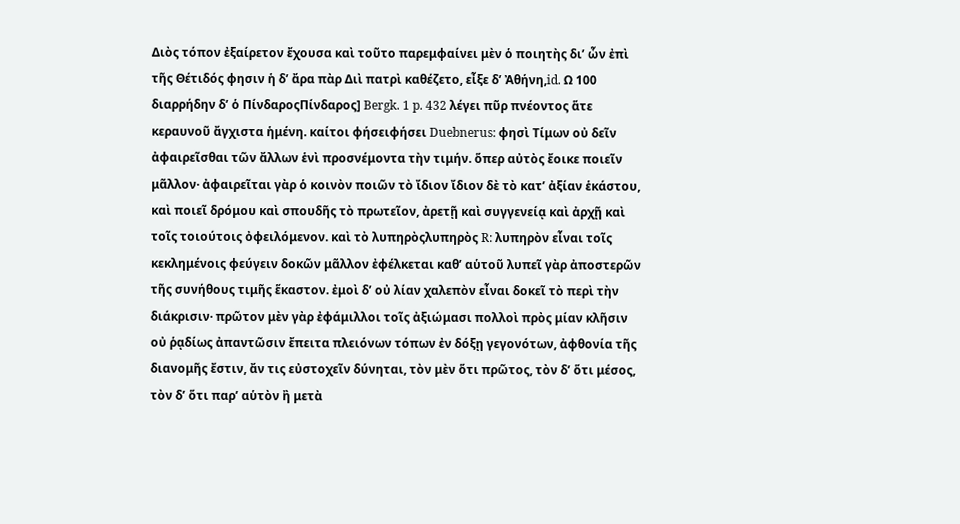Διὸς τόπον ἐξαίρετον ἔχουσα καὶ τοῦτο παρεμφαίνει μὲν ὁ ποιητὴς διʼ ὧν ἐπὶ τῆς Θέτιδός φησιν ἡ δʼ ἄρα πὰρ Διὶ πατρὶ καθέζετο, εἶξε δʼ Ἀθήνη,id. Ω 100 διαρρήδην δʼ ὁ ΠίνδαροςΠίνδαρος] Bergk. 1 p. 432 λέγει πῦρ πνέοντος ἅτε κεραυνοῦ ἄγχιστα ἡμένη. καίτοι φήσειφήσει Duebnerus: φησὶ Τίμων οὐ δεῖν ἀφαιρεῖσθαι τῶν ἄλλων ἑνὶ προσνέμοντα τὴν τιμήν. ὅπερ αὐτὸς ἔοικε ποιεῖν μᾶλλον· ἀφαιρεῖται γὰρ ὁ κοινὸν ποιῶν τὸ ἴδιον ἴδιον δὲ τὸ κατʼ ἀξίαν ἑκάστου, καὶ ποιεῖ δρόμου καὶ σπουδῆς τὸ πρωτεῖον, ἀρετῇ καὶ συγγενείᾳ καὶ ἀρχῇ καὶ τοῖς τοιούτοις ὀφειλόμενον. καὶ τὸ λυπηρὸςλυπηρὸς R: λυπηρὸν εἶναι τοῖς κεκλημένοις φεύγειν δοκῶν μᾶλλον ἐφέλκεται καθʼ αὑτοῦ λυπεῖ γὰρ ἀποστερῶν τῆς συνήθους τιμῆς ἕκαστον. ἐμοὶ δʼ οὐ λίαν χαλεπὸν εἶναι δοκεῖ τὸ περὶ τὴν διάκρισιν· πρῶτον μὲν γὰρ ἐφάμιλλοι τοῖς ἀξιώμασι πολλοὶ πρὸς μίαν κλῆσιν οὐ ῥᾳδίως ἀπαντῶσιν ἔπειτα πλειόνων τόπων ἐν δόξῃ γεγονότων, ἀφθονία τῆς διανομῆς ἔστιν, ἄν τις εὐστοχεῖν δύνηται, τὸν μὲν ὅτι πρῶτος, τὸν δʼ ὅτι μέσος, τὸν δʼ ὅτι παρʼ αὑτὸν ἢ μετὰ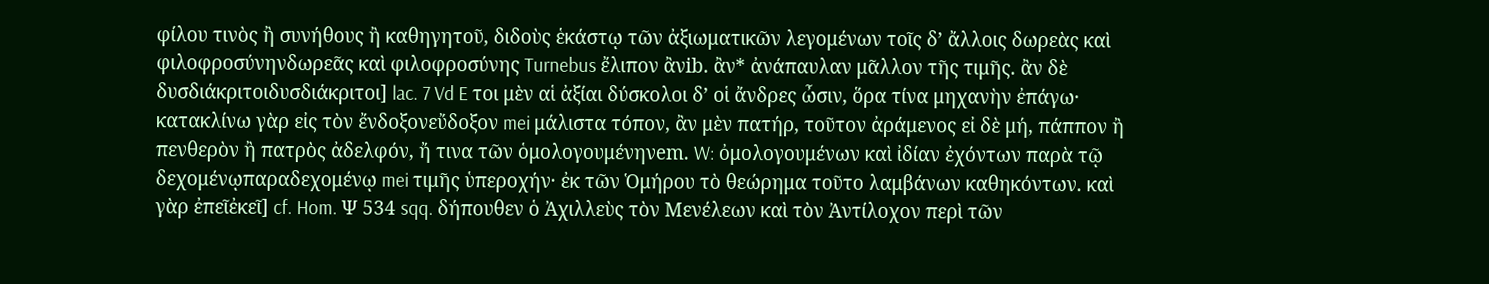φίλου τινὸς ἢ συνήθους ἢ καθηγητοῦ, διδοὺς ἑκάστῳ τῶν ἀξιωματικῶν λεγομένων τοῖς δʼ ἄλλοις δωρεὰς καὶ φιλοφροσύνηνδωρεᾶς καὶ φιλοφροσύνης Turnebus ἔλιπον ἂνib. ἂν* ἀνάπαυλαν μᾶλλον τῆς τιμῆς. ἂν δὲ δυσδιάκριτοιδυσδιάκριτοι] lac. 7 Vd E τοι μὲν αἱ ἀξίαι δύσκολοι δʼ οἱ ἄνδρες ὦσιν, ὅρα τίνα μηχανὴν ἐπάγω· κατακλίνω γὰρ εἰς τὸν ἔνδοξονεὔδοξον mei μάλιστα τόπον, ἂν μὲν πατήρ, τοῦτον ἀράμενος εἰ δὲ μή, πάππον ἢ πενθερὸν ἢ πατρὸς ἀδελφόν, ἤ τινα τῶν ὁμολογουμένηνem. W: ὀμολογουμένων καὶ ἰδίαν ἐχόντων παρὰ τῷ δεχομένῳπαραδεχομένῳ mei τιμῆς ὑπεροχήν· ἐκ τῶν Ὁμήρου τὸ θεώρημα τοῦτο λαμβάνων καθηκόντων. καὶ γὰρ ἐπεῖἐκεῖ] cf. Hom. Ψ 534 sqq. δήπουθεν ὁ Ἀχιλλεὺς τὸν Μενέλεων καὶ τὸν Ἀντίλοχον περὶ τῶν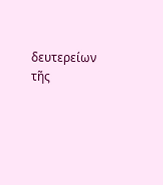δευτερείων τῆς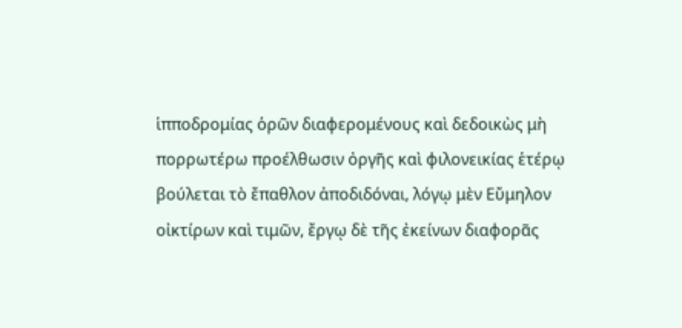ἱπποδρομίας ὁρῶν διαφερομένους καὶ δεδοικὼς μὴ πορρωτέρω προέλθωσιν ὀργῆς καὶ φιλονεικίας ἑτέρῳ βούλεται τὸ ἔπαθλον ἀποδιδόναι, λόγῳ μὲν Εὔμηλον οἰκτίρων καὶ τιμῶν, ἔργῳ δὲ τῆς ἐκείνων διαφορᾶς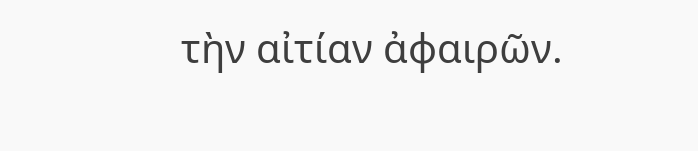τὴν αἰτίαν ἀφαιρῶν.